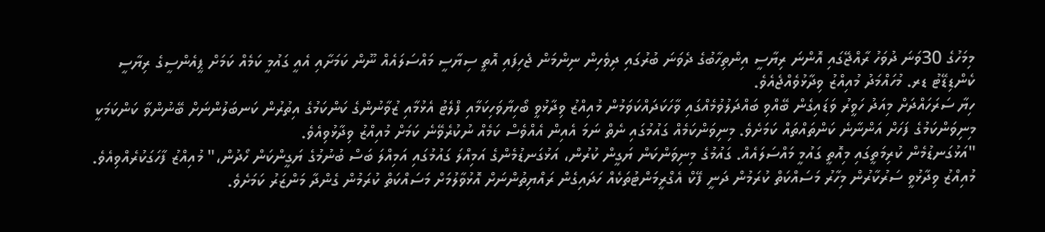މިމަހުގެ 30ވަނަ ދުވަހު ރާއްޖޭގައި އޮންނަ ރިޔާސީ އިންތިހާބުގެ ދެވަނަ ބުރުގައި ދިވެހިން ނިންމަން ޖެހިފައި އޮތީ ސިޔާސީ މައްސަލައެއް ނޫން ކަމަށާއި އެއީ ގައުމީ ކަމެއް ކަމަށް ޕީއެންސީގެ ރިޔާސީ ކެންޑިޑޭޓު ޑރ. މުހައްމަދު މުއިއްޒު ވިދާޅުވެއްޖެއެވެ.
ހިޔާ ސަރަހައްދަށް މިއަދު ހަވީރު ވަޑައިގެން ބޭއްވި ބައްދަލުވުމެއްގައި ވާހަކަދައްކަވަމުން މުއިއްޒު ވިދާޅުވީ ބޯހިޔާވަހިކަމާއި ފްލެޓު އެޅުމާއި ޒުވާނުންގެ ކަންކަމުގެ އިތުރުން ކަނބަލުންނަށް ބޭނުންވާ ކަންކަމަކީ މިނިވަންކަމުގެ ފަހަށް އަންނާނެ ކަންތައްތައް ކަމަށެވެ. މިނިވަންކަމެއް ގައުމުގައި ނެތް ނަމަ އެއިން އެއްވެސް ކަމެއް ނުކުރެވޭނެ ކަމަށް މުއިއްޒު ވިދާޅުވިއެވެ.
"އަޅުގަނޑުމެން ކުރިމަތީގައި މިއޮތީ ގައުމީ މައްސަލައެއް. ގައުމުގެ މިނިވަންކަން ޔަގީން ކުރުން، އަޅުގަނޑުމެންގެ އަމިއްލަ ގައުމުގައި އަމިއްލަ ބަސް ބުނުމުގެ ޔަގީންކަން ހޯދުން،" މުއިއްޒު ފާހަގަކުރެއްވިއެވެ.
މުއިއްޒު ވިދާޅުވީ ސަރުކާރުން މިހާރު މަސައްކަތް ކުރަމުން ދަނީ ފޭކް އެގްރީމަންޓުތަކެއް ހަދައިގެން ރައްޔިތުންނަށް އޮޅުވާލުމަށް މަސައްކަތް ކުރަމުން ގެންދާ މަންޒަރު ކަމަށެވެ.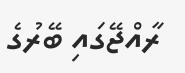ރާއްޖޭގައި ބޭރުގެ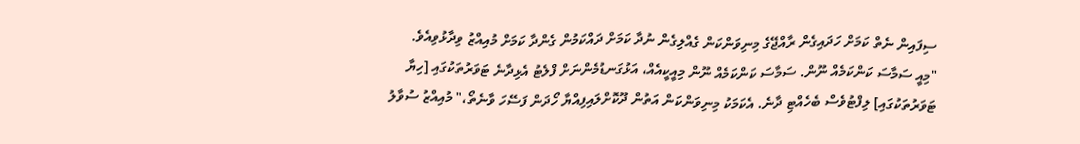ސިފައިން ނެތް ކަމަށް ހަދައިގެން ރާއްޖޭގެ މިނިވަންކަން ގެއްލިގެން ނުދާ ކަމަށް ދައްކަމުން ގެންދާ ކަމަށް މުއިއްޒު ވިދާޅުވިއެވެ.
"މިއީ ސަމާސަ ކަންކަމެއް ނޫން. ސަމާސަ ކަންކަމެއް ނޫން މިއީކީއެއް، އަޅުގަނޑުމެންނަށް ފްލެޓު އެޅިދާނެ ޓަވަރުތަކުގައި [ހިޔާ ޓަވަރުތަކުގައި] ލިފްޓުވެސް ބެހެއްޓި ދާނެ. އެކަމަކު މިނިވަންކަން އަތުން ދޫކޮށްލައިފިއްޔާ ހޯދަން ފަސޭހަ ވާނެތޯ،" މުއިއްޒު ސުވާލު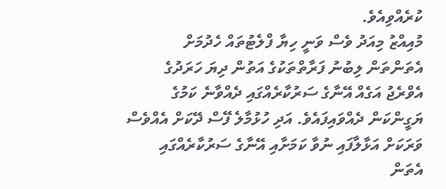ކުރެއްވިއެވެ.
މުއިއްޒު މިއަދު ވެސް ވަނީ ހިޔާ ފްލެޓުތައް ހެދުމަށް އެތަންތަން ލިބުނު ފަރާތްތަކުގެ އަތުން ދިޔަ ހަރަދުގެ އެވްރެޖު އަގެއް އޭނާގެ ސަރުކާރެއްގައި ދެއްވާނެ ކަމުގެ ޔަގީންކަން ދެއްވައިފައެވެ. އަދި ހުޅުމާލެ ފޭސް ދޭކަށް އެއްވެސް ވަރަކަށް އަޅާލާފައި ނުވާ ކަމަށާއި އޭނާގެ ސަރުކާރެއްގައި އެތަން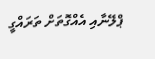ޕްލޭނާއި އެއްގޮތަށް ތަރައްގީ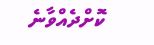ކޮށްދެއްވާނެ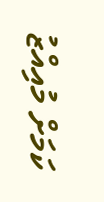ކަމަށް މުއިއްޒު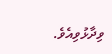ވިދާޅުވިއެވެ.